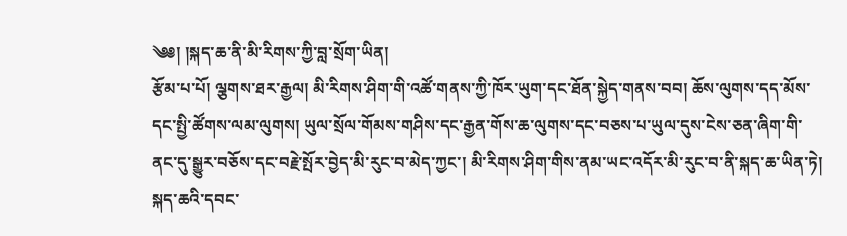༄༅། །སྐད་ཆ་ནི་མི་རིགས་ཀྱི་བླ་སྲོག་ཡིན།
རྩོམ་པ་པོ། ལྕགས་ཐར་རྒྱལ། མི་རིགས་ཤིག་གི་འཚོ་གནས་ཀྱི་ཁོར་ཡུག་དང་ཐོན་སྐྱེད་གནས་བབ། ཆོས་ལུགས་དད་མོས་དང་སྤྱི་ཚོགས་ལམ་ལུགས། ཡུལ་སྲོལ་གོམས་གཤིས་དང་རྒྱན་གོས་ཆ་ལུགས་དང་བཅས་པ་ཡུལ་དུས་ངེས་ཅན་ཞིག་གི་ནང་དུ་སྒྱུར་བཅོས་དང་བརྗེ་སྤོར་བྱེད་མི་རུང་བ་མེད་ཀྱང་། མི་རིགས་ཤིག་གིས་ནམ་ཡང་འདོར་མི་རུང་བ་ནི་སྐད་ཆ་ཡིན་ཏེ། སྐད་ཆའི་དབང་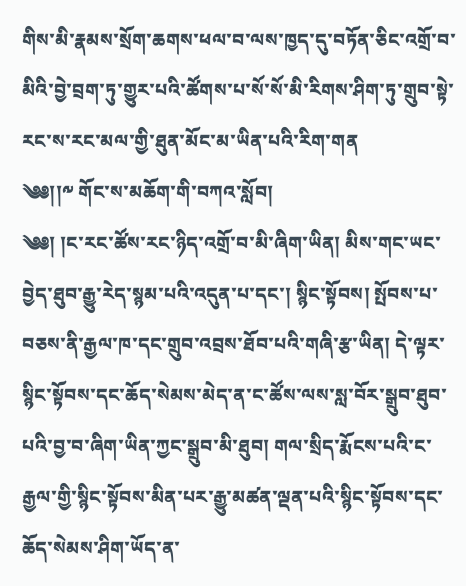གིས་མི་རྣམས་སྲོག་ཆགས་ཕལ་བ་ལས་ཁྱད་དུ་བཏོན་ཅིང་འགྲོ་བ་མིའི་བྱེ་བྲག་ཏུ་གྱུར་པའི་ཚོགས་པ་སོ་སོ་མི་རིགས་ཤིག་ཏུ་གྲུབ་སྟེ་རང་ས་རང་མལ་གྱི་ཐུན་མོང་མ་ཡིན་པའི་རིག་གན
༄༅།།༸ གོང་ས་མཆོག་གི་བཀའ་སློབ།
༄༅། །ང་རང་ཚོས་རང་ཉིད་འགྲོ་བ་མི་ཞིག་ཡིན། མིས་གང་ཡང་བྱེད་ཐུབ་རྒྱུ་རེད་སྙམ་པའི་འདུན་པ་དང་། སྙིང་སྟོབས། སྤོབས་པ་བཅས་ནི་རྒྱལ་ཁ་དང་གྲུབ་འབྲས་ཐོབ་པའི་གཞི་རྩ་ཡིན། དེ་ལྟར་སྙིང་སྟོབས་དང་ཆོད་སེམས་མེད་ན་ང་ཚོས་ལས་སླ་བོར་སྒྲུབ་ཐུབ་པའི་བྱ་བ་ཞིག་ཡིན་ཀྱང་སྒྲུབ་མི་ཐུབ། གལ་སྲིད་རྨོངས་པའི་ང་རྒྱལ་གྱི་སྙིང་སྟོབས་མིན་པར་རྒྱུ་མཚན་ལྡན་པའི་སྙིང་སྟོབས་དང་ ཆོད་སེམས་ཤིག་ཡོད་ན་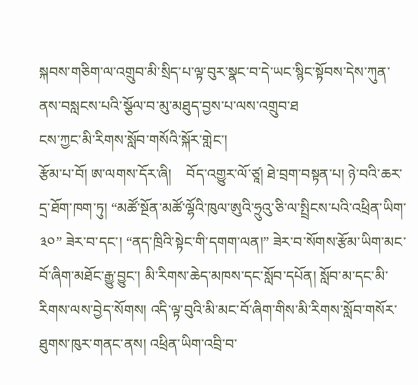སྐབས་གཅིག་ལ་འགྲུབ་མི་སྲིད་པ་ལྟ་བུར་སྣང་བ་དེ་ཡང་སྙིང་སྟོབས་དེས་ཀུན་ནས་བསླངས་པའི་སྩོལ་བ་མུ་མཐུད་བྱས་པ་ལས་འགྲུབ་ཐ
ངས་ཀྱང་མི་རིགས་སློབ་གསོའི་སྐོར་གླེང་།
རྩོམ་པ་བོ། ཨ་ལགས་དོར་ཞི།    བོད་འགྱུར་ལོ་ཙཱ། ཐེ་བྲག་བསྟན་པ། ཉེ་བའི་ཆར་དྲ་ཐོག་ཁག་ཏུ། “མཚོ་སྔོན་མཚོ་ལྷོའི་ཁུལ་ཨུའི་ཧྲུའུ་ཅི་ལ་སྤྲིངས་པའི་འཕྲིན་ཡིག་༣༠” ཟེར་བ་དང་། “ནད་ཁྲིའི་སྟེང་གི་དགག་ལན།” ཟེར་བ་སོགས་རྩོམ་ཡིག་མང་བོ་ཞིག་མཐོང་རྒྱུ་བྱུང་། མི་རིགས་ཆེད་མཁས་དང་སློབ་དཔོན། སློབ་མ་དང་མི་རིགས་ལས་བྱེད་སོགས། འདི་ལྟ་བུའི་མི་མང་བོ་ཞིག་གིས་མི་རིགས་སློབ་གསོར་ཐུགས་ཁུར་གནང་ནས། འཕྲིན་ཡིག་འབྲི་བ་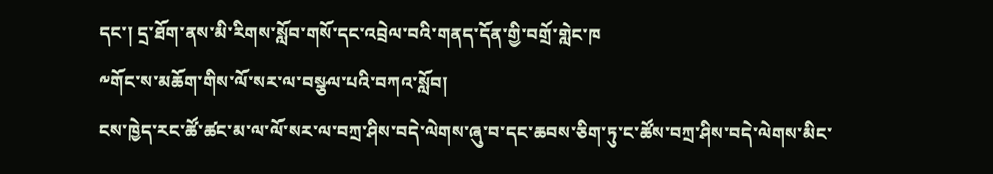དང་། དྲ་ཐོག་ནས་མི་རིགས་སློབ་གསོ་དང་འབྲེལ་བའི་གནད་དོན་གྱི་བགྲོ་གླེང་ཁ
༸གོང་ས་མཆོག་གིས་ལོ་སར་ལ་བསྩལ་པའི་བཀའ་སློབ།
ངས་ཁྱེད་རང་ཚོ་ཚང་མ་ལ་ལོ་སར་ལ་བཀྲ་ཤིས་བདེ་ལེགས་ཞུ་བ་དང་ཆབས་ཅིག་ཏུ་ང་ཚོས་བཀྲ་ཤིས་བདེ་ལེགས་མིང་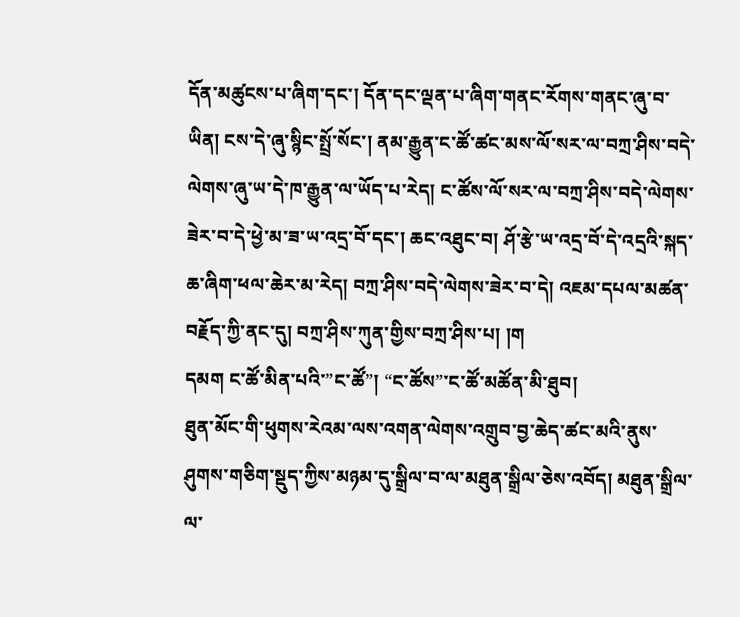དོན་མཚུངས་པ་ཞིག་དང་། དོན་དང་ལྡན་པ་ཞིག་གནང་རོགས་གནང་ཞུ་བ་ཡིན། ངས་དེ་ཞུ་སྙིང་སྤྲོ་སོང་། ནམ་རྒྱུན་ང་ཚོ་ཚང་མས་ལོ་སར་ལ་བཀྲ་ཤིས་བདེ་ལེགས་ཞུ་ཡ་དེ་ཁ་རྒྱུན་ལ་ཡོད་པ་རེད། ང་ཚོས་ལོ་སར་ལ་བཀྲ་ཤིས་བདེ་ལེགས་ཟེར་བ་དེ་ཕྱེ་མ་ཟ་ཡ་འདྲ་བོ་དང་། ཆང་འཐུང་བ། ཤོ་རྩེ་ཡ་འདྲ་བོ་དེ་འདྲའི་སྐད་ཆ་ཞིག་ཕལ་ཆེར་མ་རེད། བཀྲ་ཤིས་བདེ་ལེགས་ཟེར་བ་དེ། འཇམ་དཔལ་མཚན་བརྗོད་ཀྱི་ནང་དུ། བཀྲ་ཤིས་ཀུན་གྱིས་བཀྲ་ཤིས་པ། །ག
དམག ང་ཚོ་མིན་པའི་”ང་ཚོ”། “ང་ཚོས”་ང་ཚོ་མཚོན་མི་ཐུབ།
ཐུན་མོང་གི་ཕུགས་རེའམ་ལས་འགན་ལེགས་འགྲུབ་བྱ་ཆེད་ཚང་མའི་ནུས་ཤུགས་གཅིག་སྡུད་ཀྱིས་མཉམ་དུ་སྒྲིལ་བ་ལ་མཐུན་སྒྲིལ་ཅེས་འབོད། མཐུན་སྒྲིལ་ལ་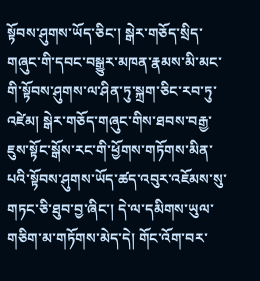སྟོབས་ཤུགས་ཡོད་ཅིང་། སྒེར་གཅོད་སྲིད་གཞུང་གི་དབང་བསྒྱུར་མཁན་རྣམས་མི་མང་གི་སྟོབས་ཤུགས་ལ་ཤིན་ཏུ་སྐྲག་ཅིང་རབ་ཏུ་འཛེམ། སྒེར་གཅོད་གཞུང་གིས་ཐབས་བརྒྱ་ཇུས་སྟོང་སྒོས་རང་གི་ཕྱོགས་གཏོགས་མིན་པའི་སྟོབས་ཤུགས་ཡོད་ཚད་འབུར་འཇོམས་སུ་གཏང་ཅི་ཐུབ་བྱ་ཞིང་། དེ་ལ་དམིགས་ཡུལ་གཅིག་མ་གཏོགས་མེད་དེ། གོང་འོག་བར་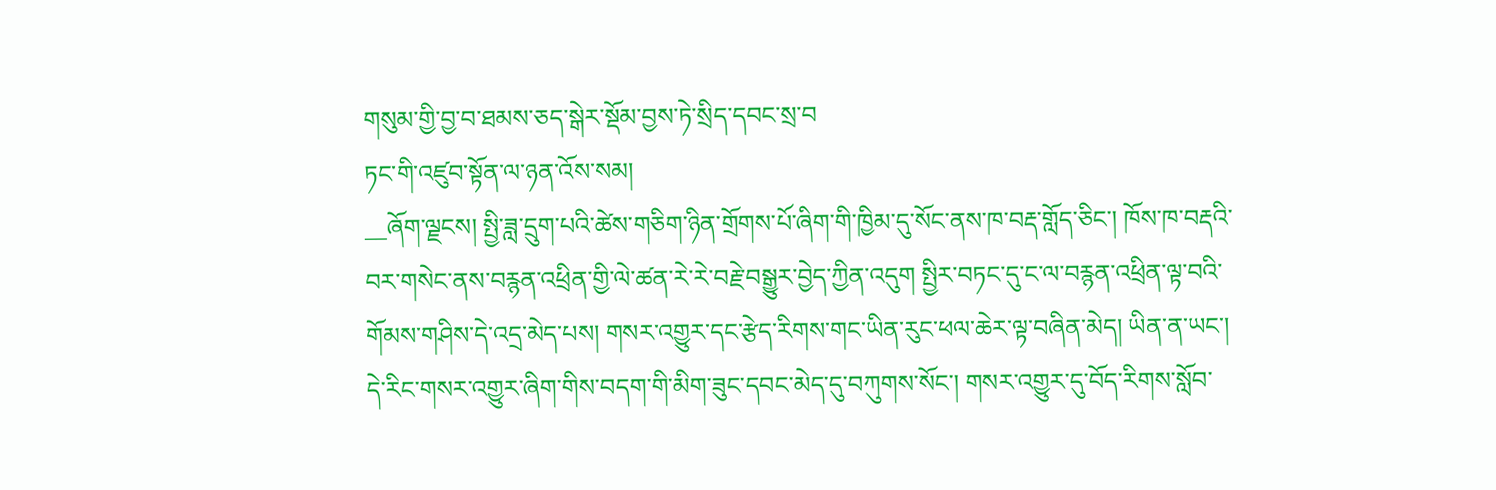གསུམ་གྱི་བྱ་བ་ཐམས་ཅད་སྒེར་སྡོམ་བྱས་ཏེ་སྲིད་དབང་སྲ་བ
ཏང་གི་འཛུབ་སྟོན་ལ་ཉན་འོས་སམ།
__ཞོག་ལྗངས། སྤྱི་ཟླ་དྲུག་པའི་ཚེས་གཅིག་ཉིན་གྲོགས་པོ་ཞིག་གི་ཁྱིམ་དུ་སོང་ནས་ཁ་བརྡ་གློད་ཅིང་། ཁོས་ཁ་བརྡའི་བར་གསེང་ནས་བརྙན་འཕྲིན་གྱི་ལེ་ཚན་རེ་རེ་བརྗེ་བསྒྱུར་བྱེད་ཀྱིན་འདུག སྤྱིར་བཏང་དུ་ང་ལ་བརྙན་འཕྲིན་ལྟ་བའི་གོམས་གཤིས་དེ་འདྲ་མེད་པས། གསར་འགྱུར་དང་རྩེད་རིགས་གང་ཡིན་རུང་ཕལ་ཆེར་ལྟ་བཞིན་མེད། ཡིན་ན་ཡང་། དེ་རིང་གསར་འགྱུར་ཞིག་གིས་བདག་གི་མིག་ཟུང་དབང་མེད་དུ་བཀུགས་སོང་། གསར་འགྱུར་དུ་བོད་རིགས་སློབ་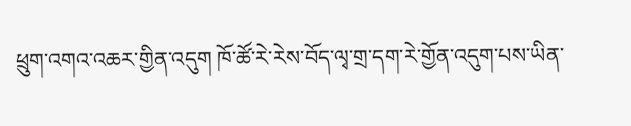ཕྲུག་འགའ་འཆར་གྱིན་འདུག ཁོ་ཚོ་རེ་རེས་བོད་ལྭ་གྲ་དག་རེ་གྱོན་འདུག་པས་ཡིན་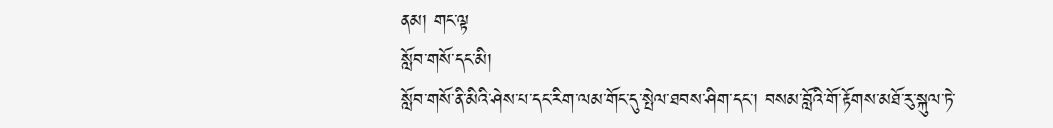ནམ། གང་ལྟ
སློབ་གསོ་དང་མི།
སློབ་གསོ་ནི་མིའི་ཤེས་པ་དང་རིག་ལམ་གོང་དུ་སྤེལ་ཐབས་ཤིག་དང་། བསམ་བློའི་གོ་རྟོགས་མཐོ་རུ་སྐུལ་ཏེ་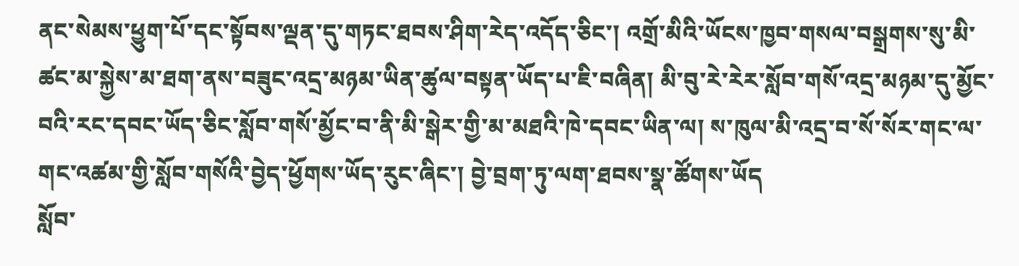ནང་སེམས་ཕྱུག་པོ་དང་སྟོབས་ལྡན་དུ་གཏང་ཐབས་ཤིག་རེད་འདོད་ཅིང་། འགྲོ་མིའི་ཡོངས་ཁྱབ་གསལ་བསྒྲགས་སུ་མི་ཚང་མ་སྐྱེས་མ་ཐག་ནས་བཟུང་འདྲ་མཉམ་ཡིན་ཚུལ་བསྟན་ཡོད་པ་ཇི་བཞིན། མི་བུ་རེ་རེར་སློབ་གསོ་འདྲ་མཉམ་དུ་མྱོང་བའི་རང་དབང་ཡོད་ཅིང་སློབ་གསོ་མྱོང་བ་ནི་མི་སྒེར་གྱི་མ་མཐའི་ཁེ་དབང་ཡིན་ལ། ས་ཁུལ་མི་འདྲ་བ་སོ་སོར་གང་ལ་གང་འཚམ་གྱི་སློབ་གསོའི་བྱེད་ཕྱོགས་ཡོད་རུང་ཞིང་། བྱེ་བྲག་ཏུ་ལག་ཐབས་སྣ་ཚོགས་ཡོད
སློབ་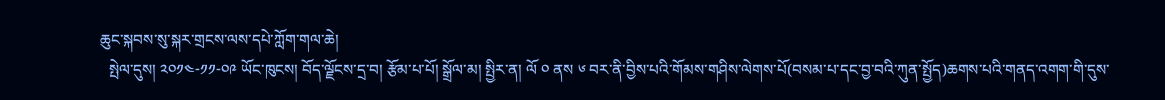ཆུང་སྐབས་སུ་སྐར་གྲངས་ལས་དཔེ་ཀློག་གལ་ཆེ།
  སྤེལ་དུས། ༢༠༡༤-༡༡-༠༩ ཡོང་ཁུངས། བོད་ལྗོངས་དྲ་བ། རྩོམ་པ་པོ། སྒྲོལ་མ། སྤྱིར་ན། ལོ ༠ ནས ༦ བར་ནི་བྱིས་པའི་གོམས་གཤིས་ལེགས་པོ(བསམ་པ་དང་བྱ་བའི་ཀུན་སྤྱོད)ཆགས་པའི་གནད་འགག་གི་དུས་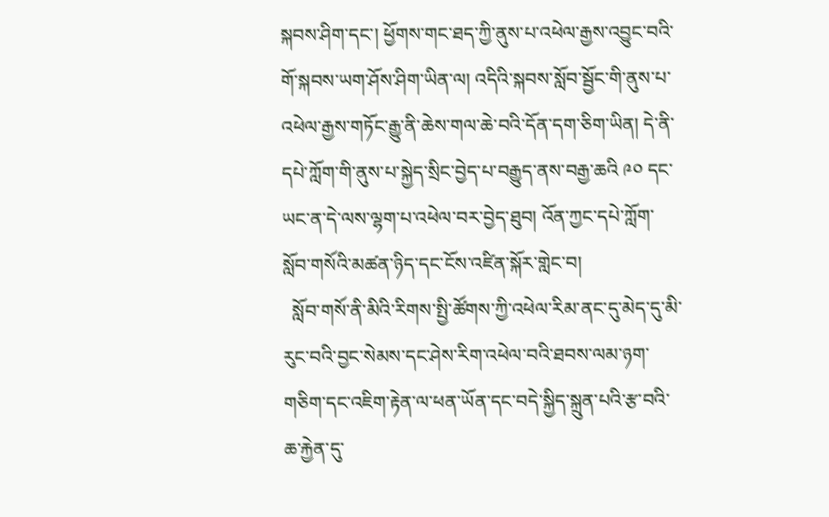སྐབས་ཤིག་དང་། ཕྱོགས་གང་ཐད་ཀྱི་ནུས་པ་འཕེལ་རྒྱས་འབྱུང་བའི་གོ་སྐབས་ཡག་ཤོས་ཤིག་ཡིན་ལ། འདིའི་སྐབས་སློབ་སྦྱོང་གི་ནུས་པ་འཕེལ་རྒྱས་གཏོང་རྒྱུ་ནི་ཆེས་གལ་ཆེ་བའི་དོན་དག་ཅིག་ཡིན། དེ་ནི་དཔེ་ཀློག་གི་ནུས་པ་སྐྱེད་སྲིང་བྱེད་པ་བརྒྱུད་ནས་བརྒྱ་ཆའི ༩༠ དང་ཡང་ན་དེ་ལས་ལྷག་པ་འཕེལ་བར་བྱེད་ཐུབ། འོན་ཀྱང་དཔེ་ཀློག་
སློབ་གསོའི་མཚན་ཉིད་དང་ངོས་འཛིན་སྐོར་གླེང་བ།
  སློབ་གསོ་ནི་མིའི་རིགས་སྤྱི་ཚོགས་ཀྱི་འཕེལ་རིམ་ནང་དུ་མེད་དུ་མི་རུང་བའི་བྱང་སེམས་དང་ཤེས་རིག་འཕེལ་བའི་ཐབས་ལམ་ཉག་གཅིག་དང་འཇིག་རྟེན་ལ་ཕན་ཡོན་དང་བདེ་སྐྱིད་སྐྲུན་པའི་རྩ་བའི་ཆ་རྐྱེན་དུ་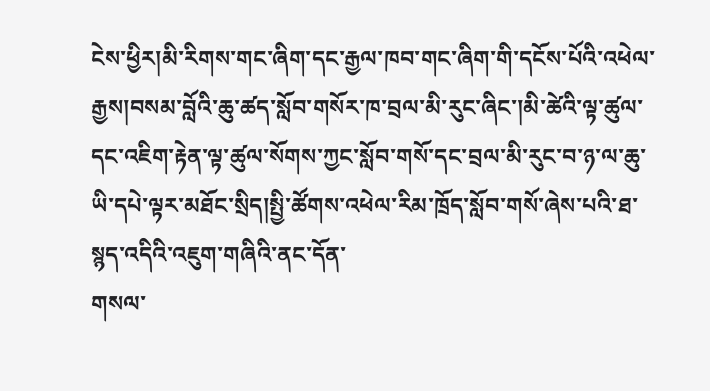ངེས་ཕྱིར།མི་རིགས་གང་ཞིག་དང་རྒྱལ་ཁབ་གང་ཞིག་གི་དངོས་པོའི་འཕེལ་རྒྱས།བསམ་བློའི་ཆུ་ཚད་སློབ་གསོར་ཁ་བྲལ་མི་རུང་ཞིང་།མི་ཚེའི་ལྟ་ཚུལ་དང་འཇིག་རྟེན་ལྟ་ཚུལ་སོགས་ཀྱང་སློབ་གསོ་དང་བྲལ་མི་རུང་བ་ཉ་ལ་ཆུ་ཡི་དཔེ་ལྟར་མཐོང་སྲིད།སྤྱི་ཚོགས་འཕེལ་རིམ་ཁྲོད་སློབ་གསོ་ཞེས་པའི་ཐ་སྙད་འདིའི་འཇུག་གཞིའི་ནང་དོན་
གསལ་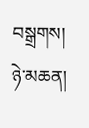བསྒྲགས།
ཉེ་མཆན།